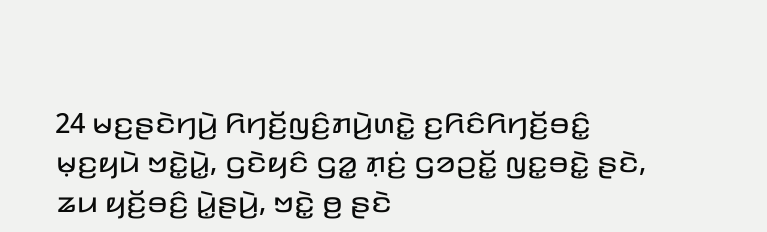24 ꤗꤢ꤬ꤔꤢꤧꤚꤣꤧ꤬ ꤖꤚꤢꤩ꤬ꤜꤢꤨ꤬ꤊꤣꤧ꤬ꤛꤢꤧ꤭ ꤢ꤬ꤖꤢꤨꤖꤚꤢꤩ꤬ꤋꤢꤨ꤭ ꤗ꤫ꤢ꤬ꤟꤣꤧ ꤠꤢꤧ꤭ꤣꤧ꤭, ꤞꤢꤧꤟꤢꤨ ꤞꤤ꤭ ꤊ꤫ꤢꤦ꤬ ꤞꤤꤑꤢꤩ꤭ ꤜꤢ꤭ꤋꤢꤧ꤭ ꤔꤢꤧ, ꤘꤣ ꤟꤢꤩ꤬ꤋꤢꤨ꤬ ꤣꤧ꤭ꤔꤣꤧ꤬, ꤠꤢꤧ꤭ ꤥ꤬ ꤔꤢꤧ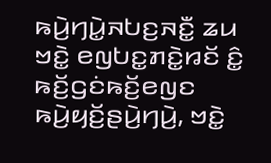ꤒꤣꤧ꤬ꤚꤣꤧ꤭ꤏꤝꤢ꤬ꤏꤢꤪ꤭ ꤘꤣ ꤠꤢꤧ꤭ ꤕꤜꤝꤢ꤭ꤊꤢꤧ꤭ꤙꤢꤩ ꤢꤨ꤭ ꤒꤢꤩ꤬ꤞꤢꤦꤒꤢꤩ꤬ꤕꤜꤢ ꤒꤣꤧ꤬ꤟꤢꤩ꤬ꤔꤣꤧ꤬ꤚꤣꤧ꤬, ꤠꤢꤧ꤭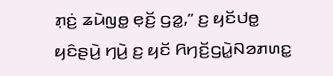ꤊ꤫ꤢꤦ꤬ ꤘꤣꤧꤜꤥ꤭ ꤕ꤫ꤢꤩ꤬ ꤞꤤ꤭,” ꤢ꤬ ꤟꤢꤩꤓꤥ꤭ ꤟꤢꤨꤔꤣꤧ꤬ ꤚꤣꤧ꤬ ꤢ꤬ ꤟꤢꤩ ꤖꤚꤢꤩ꤬ꤞꤣꤧ꤭ꤡꤤꤊꤛꤢ꤭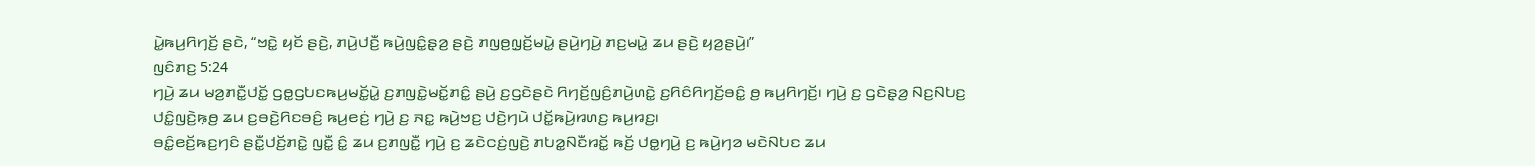ꤣꤧ꤭ꤒꤣ꤬ꤖꤚꤢꤩ꤬ ꤔꤢꤧ, “ꤠꤢꤧ꤭ ꤟꤢꤩ ꤔꤢꤧ꤬, ꤊꤣꤧ꤬ꤓꤢꤪ꤬ ꤒꤣꤧ꤬ꤜꤢꤨ꤭ꤔ꤫ꤤ꤬ ꤔꤢꤧ꤬ ꤊꤜꤥ꤬ꤜ꤫ꤢꤩ꤬ꤗꤣꤧ꤭ ꤔꤣꤧ꤬ꤚꤣꤧ꤬ ꤊꤢ꤬ꤗꤣꤧ꤭ ꤘꤣ ꤔꤢꤧ꤬ ꤟꤤ꤬ꤔꤣꤧ꤬꤯”
ꤜꤢꤨꤊꤢ꤬ 5:24
ꤚꤣꤧ꤬ ꤘꤣ ꤗꤤ꤬ꤊꤢꤪ꤭ꤓꤢꤩ꤭ ꤞꤥ꤭ꤞꤝꤢꤒꤣ꤬ꤗꤢꤩ꤭ꤣꤧ꤭ ꤢ꤬ꤊꤜꤢꤧ꤭ꤗꤢꤩ꤭ꤊꤢꤨ꤭ ꤔꤣꤧ꤬ ꤢ꤬ꤞꤢꤧꤔꤢꤧ ꤖꤚꤢꤩ꤬ꤜꤢꤨ꤬ꤊꤣꤧ꤬ꤛꤢꤧ꤭ ꤢ꤬ꤖꤢꤨꤖꤚꤢꤩ꤬ꤋꤢꤨ꤭ ꤥ꤬ ꤒꤣ꤬ꤖꤚꤢꤩ꤬꤯ ꤚꤣꤧ꤬ ꤢ꤬ ꤞꤢꤧꤔ꤫ꤤ꤬ ꤡꤢ꤬ꤡꤝꤢ꤬ ꤓꤢꤨ꤭ꤜꤢꤧ꤬ꤒ꤫ꤥ꤬ ꤘꤣ ꤢ꤬ꤋꤢꤧ꤬ꤖꤢꤋꤢꤨ꤬ ꤒꤣ꤬ꤕꤢꤦ꤬ ꤚꤣꤧ꤬ ꤢ꤬ ꤏꤢ꤭ ꤒꤣꤧ꤬ꤠꤢ꤬ ꤓꤢꤧ꤬ꤚꤣꤧ ꤓꤢꤩ꤭ꤒꤣꤧ꤬ꤙꤛꤢ꤬ ꤒꤣ꤬ꤙꤢ꤬꤯
ꤋꤢꤨ꤭ꤕꤢꤩ꤬ꤒꤢ꤬ꤚꤢꤨ ꤔꤢꤪ꤭ꤓꤢꤩ꤬ꤊꤢꤧ꤭ ꤜꤢꤪ꤭ ꤢꤨ꤭ ꤘꤣ ꤢ꤬ꤊꤜꤢꤪ꤭ ꤚꤣꤧ꤬ ꤢ꤬ ꤘꤢꤧꤍꤢꤦ꤬ꤜꤢꤧ꤬ ꤊꤝꤤ꤭ꤡꤢꤪꤙꤢꤩ꤭ ꤒꤢꤩ꤬ ꤓꤥ꤭ꤚꤣꤧ꤬ ꤢ꤬ ꤒꤣꤧ꤬ꤚꤤ ꤗꤢꤧꤡꤝꤢ ꤘꤣ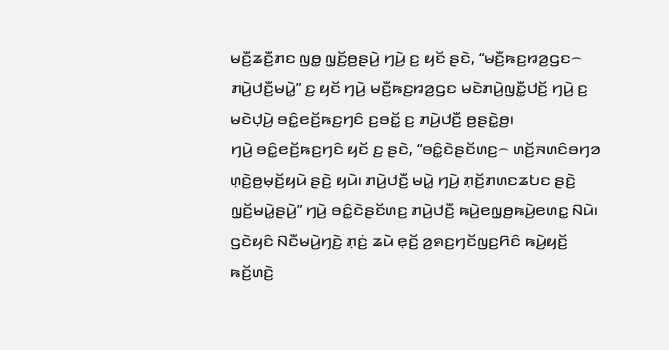ꤗꤢꤪ꤬ꤘꤢꤪ꤬ꤊꤢ ꤜꤥ꤭ ꤜ꤫ꤢꤩ꤬ꤥ꤬ꤔꤣꤧ꤬ ꤚꤣꤧ꤬ ꤢ꤬ ꤟꤢꤩ ꤔꤢꤧ, “ꤗꤢꤪ꤬ꤒꤢ꤬ꤙꤤ꤬ꤞꤢ꤮ ꤊꤣꤧ꤬ꤓꤢꤪ꤬ꤗꤣꤧ꤭” ꤢ꤬ ꤟꤢꤩ ꤚꤣꤧ꤬ ꤗꤢꤪ꤬ꤒꤢ꤬ꤙꤤ꤬ꤞꤢ ꤗꤢꤧꤊꤣꤧ꤬ꤜꤢꤪ꤭ꤓꤢꤩ꤬ ꤚꤣꤧ꤬ ꤢ꤬ ꤗꤢꤧꤓ꤫ꤣꤧ꤬ ꤋꤢꤨ꤭ꤕꤢꤩ꤬ꤒꤢ꤬ꤚꤢꤨ ꤢ꤬ꤋꤢꤩ꤭ ꤢ꤬ ꤊꤣꤧ꤬ꤓꤢꤪ꤬ ꤥ꤬ꤔꤢꤧ꤭ꤥ꤬꤯
ꤚꤣꤧ꤬ ꤋꤢꤨ꤭ꤕꤢꤩ꤬ꤒꤢ꤬ꤚꤢꤨ ꤟꤢꤩ ꤢ꤬ ꤔꤢꤧ, “ꤋꤢꤨ꤭ꤢꤧꤔꤢꤩꤛꤢ꤬꤮ ꤛꤢꤩ꤬ꤏꤛꤢꤨꤋꤚꤤ ꤛ꤫ꤢꤧ꤬ꤥ꤬ꤗ꤫ꤢꤩ꤬ꤟꤣꤧ ꤔꤢꤧ꤬ ꤟꤣꤧ꤯ ꤊꤣꤧ꤬ꤓꤢꤪ꤬ ꤗꤣꤧ꤭ ꤚꤣꤧ꤬ ꤊ꤫ꤢꤩ꤬ꤊꤛꤢꤘꤝꤢ ꤔꤢꤧ꤬ ꤜ꤫ꤢꤩ꤬ꤗꤣꤧ꤭ꤔꤣꤧ꤬” ꤚꤣꤧ꤬ ꤋꤢꤨ꤭ꤢꤧꤔꤢꤩꤛꤢ꤬ ꤊꤣꤧ꤬ꤓꤢꤪ꤬ ꤒꤣꤧ꤬ꤕꤜ꤫ꤥ꤬ꤒꤣꤧ꤬ꤕꤛꤢ꤭ ꤡꤣꤧ꤯
ꤞꤢꤧꤟꤢꤨ ꤡꤢꤪꤗꤣꤧ꤬ꤚꤢꤧ꤬ ꤊ꤫ꤢꤦ꤬ ꤘꤣꤧ ꤕ꤫ꤢꤩ꤬ ꤤ꤬ꤎꤢ꤬ꤚꤢꤩꤜꤢ꤬ꤖꤢꤨ ꤒꤣꤧ꤬ꤟꤢꤩ꤬ ꤒꤢꤩ꤬ꤛꤢꤧ꤬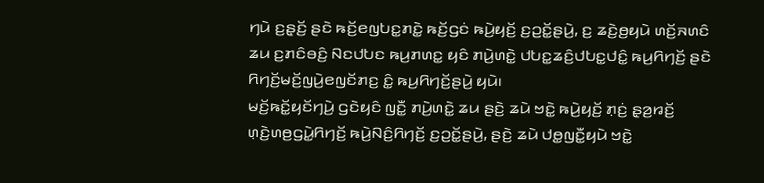ꤚꤣꤧ ꤢ꤬ꤔ꤫ꤢꤩ꤬ ꤔꤢꤧ ꤒꤢꤩ꤬ꤕꤜꤝꤢ꤭ꤊꤢꤧ꤭ ꤒꤢꤩ꤬ꤞꤢꤦ ꤒꤣꤧ꤬ꤟꤢꤩ꤬ ꤢ꤬ꤑꤢꤩ꤭ꤔꤣꤧ꤬, ꤢ꤬ ꤘꤢꤧ꤬ꤥ꤬ꤟꤣꤧ ꤛꤢꤩ꤬ꤏꤛꤢꤨ ꤘꤣ ꤢ꤬ꤊꤢꤨꤋꤢꤨ꤬ ꤡꤢꤓꤝꤢ ꤒꤣ꤬ꤊꤛꤢ꤭ ꤟꤢꤨ ꤊꤣꤧ꤬ꤛꤢꤧ꤭ ꤓꤝꤢ꤭ꤘꤢꤨ꤬ꤓꤝꤢ꤭ꤓꤢꤨ꤭ ꤒꤣ꤬ꤖꤚꤢꤩ꤬ ꤔꤢꤧ ꤖꤚꤢꤩ꤬ꤗꤢꤩ꤬ꤜꤣꤧ꤬ꤕꤜꤢꤩꤊꤢ꤬ ꤢꤨ꤭ ꤒꤣ꤬ꤖꤚꤢꤩ꤬ꤔꤣꤧ꤬ ꤟꤣꤧ꤯
ꤗꤢꤩ꤬ꤒꤢꤩ꤭ꤟꤢꤩꤚꤣꤧ꤬ ꤞꤢꤧꤟꤢꤨ ꤜꤢꤪ꤭ ꤊꤣꤧ꤬ꤛꤢꤧ꤭ ꤘꤣ ꤔꤢꤧ꤬ ꤘꤣꤧ ꤠꤢꤧ꤭ ꤒꤣꤧ꤬ꤟꤢꤩ꤬ ꤊ꤫ꤢꤦ꤬ ꤔ꤫ꤤ꤬ꤙꤢꤩ꤬ ꤛ꤫ꤢꤧ꤬ꤛꤥ꤬ꤞꤣꤧ꤭ꤖꤚꤢꤩ꤬ ꤒꤣꤧ꤬ꤡꤢꤨ꤬ꤖꤚꤢꤩ꤬ ꤢ꤬ꤑꤢꤩ꤭ꤔꤣꤧ꤬, ꤔꤢꤧ꤬ ꤘꤣꤧ ꤓꤥ꤭ꤜꤢꤪ꤭ꤟꤣꤧ ꤠꤢꤧ꤭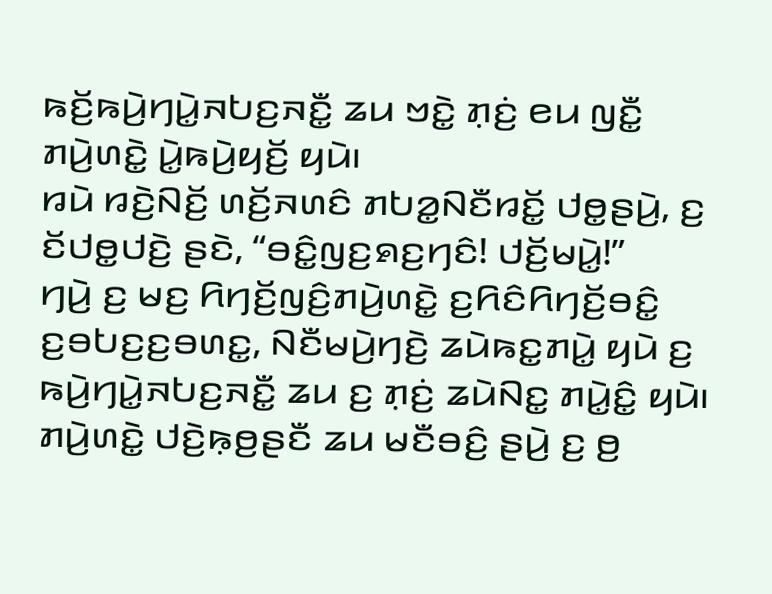ꤒꤢꤩ꤬ꤒꤣꤧ꤬ꤚꤣꤧ꤭ꤏꤝꤢ꤬ꤏꤢꤪ꤭ ꤘꤣ ꤠꤢꤧ꤭ ꤊ꤫ꤢꤦ꤬ ꤕꤣ ꤜꤢꤪ꤭ ꤊꤣꤧ꤬ꤛꤢꤧ꤭ ꤣꤧ꤭ꤒꤣꤧ꤬ꤟꤢꤩ꤬ ꤟꤣꤧ꤯
ꤙꤣꤧ ꤙꤢꤧ꤬ꤡꤢꤩ꤬ ꤛꤢꤩ꤬ꤏꤛꤢꤨ ꤊꤝꤤ꤭ꤡꤢꤪꤙꤢꤩ꤭ ꤓꤥ꤭ꤔꤣꤧ꤬, ꤢ꤬ ꤢꤩꤓꤥ꤭ꤓꤢꤧ꤬ ꤔꤢꤧ, “ꤋꤢꤨ꤭ꤜꤢ꤬ꤎꤢ꤬ꤚꤢꤨ! ꤓꤢꤩ꤬ꤗꤣꤧ꤭!”
ꤚꤣꤧ꤬ ꤢ꤬ ꤗꤢ꤬ ꤖꤚꤢꤩ꤬ꤜꤢꤨ꤬ꤊꤣꤧ꤬ꤛꤢꤧ꤭ ꤢ꤬ꤖꤢꤨꤖꤚꤢꤩ꤬ꤋꤢꤨ꤭ ꤢ꤬ꤋꤝꤢ꤬ꤢ꤬ꤋꤛꤢ꤭, ꤡꤢꤪꤗꤣꤧ꤬ꤚꤢꤧ꤬ ꤘꤣꤧꤒꤢ꤭ꤊꤣꤧ꤭ ꤟꤣꤧ ꤢ꤬ ꤒꤣꤧ꤬ꤚꤣꤧ꤭ꤏꤝꤢ꤬ꤏꤢꤪ꤭ ꤘꤣ ꤢ꤬ ꤊ꤫ꤢꤦ꤬ ꤘꤣꤧꤡꤢ꤭ ꤊꤣꤧ꤭ꤢꤨ꤭ ꤟꤣꤧ꤯
ꤊꤣꤧ꤬ꤛꤢꤧ꤭ ꤓꤢꤧ꤬ꤒ꤫ꤥ꤬ꤔꤢꤪ ꤘꤣ ꤗꤢꤪꤋꤢꤨ꤬ ꤔꤣꤧ꤬ ꤢ꤬ ꤥ꤬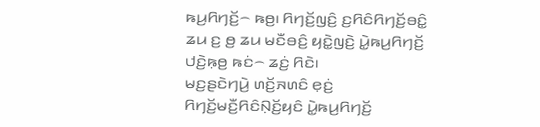ꤒꤣ꤬ꤖꤚꤢꤩ꤬꤮ ꤒꤥ꤬꤯ ꤖꤚꤢꤩ꤬ꤜꤢꤨ꤬ ꤢ꤬ꤖꤢꤨꤖꤚꤢꤩ꤬ꤋꤢꤨ꤭ ꤘꤣ ꤢ꤬ ꤥ꤬ ꤘꤣ ꤗꤢꤪꤋꤢꤨ꤬ ꤟꤢꤧ꤭ꤜꤢꤧ꤬ ꤣꤧ꤭ꤒꤣ꤬ꤖꤚꤢꤩ꤬ ꤓꤢꤧ꤬ꤒ꤫ꤥ꤬ ꤒꤢꤦ꤮ ꤘꤢꤦ꤬ ꤖꤢꤧ꤯
ꤗꤢ꤬ꤔꤢꤧꤚꤣꤧ꤬ ꤛꤢꤩ꤬ꤏꤛꤢꤨ ꤕ꤫ꤢꤦ꤬ ꤖꤚꤢꤩ꤬ꤗꤢꤪ꤬ꤖꤢꤨꤡ꤫ꤢꤩ꤬ꤟꤢꤨ ꤣꤧ꤭ꤒꤣ꤬ꤖꤚꤢꤩ꤬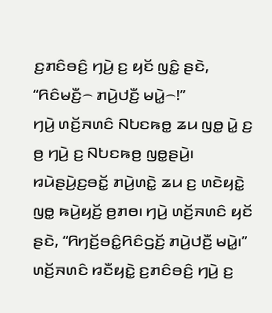ꤢ꤬ꤊꤢꤨꤋꤢꤨ꤬ ꤚꤣꤧ꤬ ꤢ꤬ ꤟꤢꤩ ꤜꤢꤨ꤭ ꤔꤢꤧ, “ꤖꤢꤨꤗꤢꤪ꤬꤮ ꤊꤣꤧ꤬ꤓꤢꤪ꤬ ꤗꤣꤧ꤭꤮!”
ꤚꤣꤧ꤬ ꤛꤢꤩ꤬ꤏꤛꤢꤨ ꤡꤝꤢꤒꤥ꤭ ꤘꤣ ꤜꤥ꤭ ꤣꤧ꤭ ꤢ꤬ ꤥ꤬ ꤚꤣꤧ꤬ ꤢ꤬ ꤡꤝꤢꤒꤥ꤬ ꤜꤥ꤭ꤔꤣꤧ꤬꤯ ꤙꤣꤧꤔꤣꤧ꤬ꤢ꤬ꤋꤢꤩ꤭ ꤊꤣꤧ꤬ꤛꤢꤧ꤭ ꤘꤣ ꤢ꤬ ꤛꤢꤧꤟꤢꤧ꤭ ꤜꤥ꤭ ꤒꤣꤧ꤬ꤟꤢꤩ꤬ ꤥ꤬ꤊꤥ꤯ ꤚꤣꤧ꤬ ꤛꤢꤩ꤬ꤏꤛꤢꤨ ꤟꤢꤩ ꤔꤢꤧ, “ꤖꤚꤢꤩ꤬ꤋꤢꤨ꤭ꤖꤢꤨꤞꤢꤩ꤬ ꤊꤣꤧ꤬ꤓꤢꤪ꤬ ꤗꤣꤧ꤭꤯”
ꤛꤢꤩ꤬ꤏꤛꤢꤨ ꤙꤢꤪꤟꤢꤧ꤭ ꤢ꤬ꤊꤢꤨꤋꤢꤨ꤬ ꤚꤣꤧ꤬ ꤢ꤬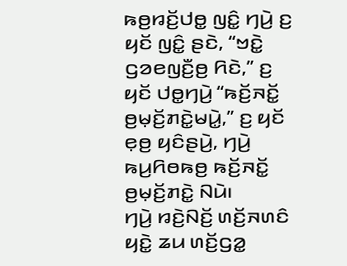ꤒꤥ꤬ꤙꤢꤩ꤬ꤓꤥ꤭ ꤜꤢꤨ꤭ ꤚꤣꤧ꤬ ꤢ꤬ ꤟꤢꤩ ꤜꤢꤨ꤭ ꤔꤢꤧ, “ꤠꤢꤧ꤭ ꤞꤤꤕꤜꤢꤪ꤬ꤥ꤬ ꤖꤢꤧ,” ꤢ꤬ ꤟꤢꤩ ꤓꤥ꤭ꤚꤣꤧ꤬ “ꤒꤢꤩ꤬ꤏꤢꤩ꤭ ꤥ꤬ꤗ꤫ꤢꤩ꤬ꤊꤢꤧ꤭ꤗꤣꤧ꤭,” ꤢ꤬ ꤟꤢꤩ ꤕ꤫ꤥ꤬ ꤟꤢꤨꤔꤣꤧ꤬, ꤚꤣꤧ꤬ ꤒꤣ꤬ꤖꤥꤒꤥ꤬ ꤒꤢꤩ꤬ꤏꤢꤩ꤭ ꤥ꤬ꤗ꤫ꤢꤩ꤬ꤊꤢꤧ꤭ ꤡꤣꤧ꤯
ꤚꤣꤧ꤬ ꤙꤢꤧ꤬ꤡꤢꤩ꤬ ꤛꤢꤩ꤬ꤏꤛꤢꤨ ꤟꤢꤧ꤭ ꤘꤣ ꤛꤢꤩ꤬ꤞꤤ꤭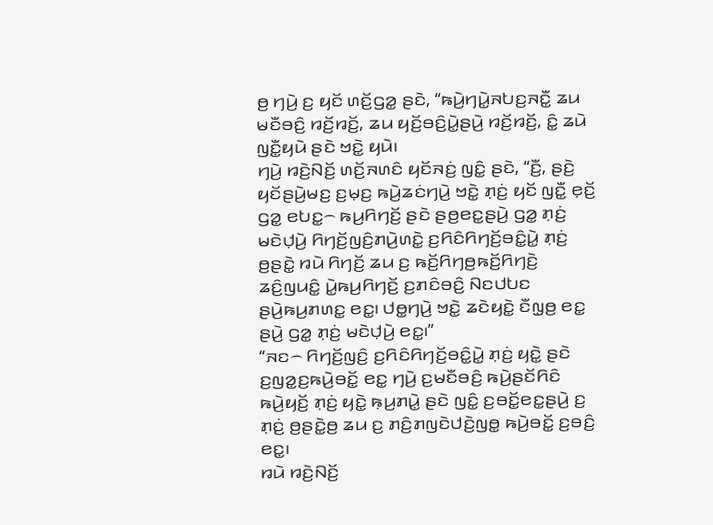ꤥ꤬ ꤚꤣꤧ꤬ ꤢ꤬ ꤟꤢꤩ ꤛꤢꤩ꤬ꤞꤤ꤭ ꤔꤢꤧ, “ꤒꤣꤧ꤬ꤚꤣꤧ꤭ꤏꤝꤢ꤬ꤏꤢꤪ꤭ ꤘꤣ ꤗꤢꤪꤋꤢꤨ꤬ ꤙꤢꤩ꤬ꤙꤢꤩ꤬, ꤘꤣ ꤟꤢꤩ꤬ꤋꤢꤨ꤬ꤣꤧ꤭ꤔꤣꤧ꤬ ꤙꤢꤩ꤬ꤙꤢꤩ꤬, ꤢꤨ꤭ ꤘꤣꤧ ꤜꤢꤪ꤭ꤟꤣꤧ ꤔꤢꤧ ꤠꤢꤧ꤭ ꤟꤣꤧ꤯
ꤚꤣꤧ꤬ ꤙꤢꤧ꤬ꤡꤢꤩ꤬ ꤛꤢꤩ꤬ꤏꤛꤢꤨ ꤟꤢꤩꤏꤢꤦ꤬ ꤜꤢꤨ꤭ ꤔꤢꤧ, “ꤢꤪ꤬, ꤔꤢꤧ꤬ ꤟꤢꤩꤔꤣꤧ꤬ꤗꤢ꤬ ꤢ꤬ꤗ꤫ꤢ꤬ ꤒꤣꤧ꤬ꤘꤢꤦꤚꤣꤧ꤬ ꤠꤢꤧ꤭ ꤊ꤫ꤢꤦ꤬ ꤟꤢꤩ ꤜꤢꤪ꤭ ꤕ꤫ꤢꤩ꤬ ꤞꤤ꤭ ꤕꤝꤢ꤭꤮ ꤒꤣ꤬ꤖꤚꤢꤩ꤬ ꤔꤢꤧ ꤔꤥ꤬ꤕꤢ꤭ꤔꤣꤧ꤬ ꤞꤤ꤭ ꤊ꤫ꤢꤦ꤬ ꤗꤢꤧꤓ꤫ꤣꤧ꤬ ꤖꤚꤢꤩ꤬ꤜꤢꤨ꤬ꤊꤣꤧ꤬ꤛꤢꤧ꤭ ꤢ꤬ꤖꤢꤨꤖꤚꤢꤩ꤬ꤋꤢꤨ꤭ꤣꤧ꤭ ꤊ꤫ꤢꤦ꤬ ꤥ꤬ꤔꤢꤧ꤭ ꤙꤣꤧ ꤖꤚꤢꤩ꤬ ꤘꤣ ꤢ꤬ ꤒꤢꤩ꤬ꤖꤚꤥ꤬ꤒꤢꤩ꤬ꤖꤚꤢꤧ꤬ ꤘꤢꤨ꤬ꤜꤣꤢꤨ꤭ ꤣꤧ꤭ꤒꤣ꤬ꤖꤚꤢꤩ꤬ ꤢ꤬ꤊꤢꤨꤋꤢꤨ꤬ ꤡꤢꤓꤝꤢ ꤔꤣꤧ꤬ꤒꤣ꤬ꤊꤛꤢ꤭ ꤕꤢ꤭꤯ ꤓꤥ꤭ꤚꤣꤧ꤬ ꤠꤢꤧ꤭ ꤘꤢꤧꤟꤢꤧ꤭ ꤢꤪꤜ꤫ꤥ꤬ ꤕꤢ꤭ ꤔꤣꤧ꤬ ꤞꤤ꤭ ꤊ꤫ꤢꤦ꤬ ꤗꤢꤧꤓ꤫ꤣꤧ꤬ ꤕꤢ꤭꤯”
“ꤏꤢ꤮ ꤖꤚꤢꤩ꤬ꤜꤢꤨ꤬ ꤢ꤬ꤖꤢꤨꤖꤚꤢꤩ꤬ꤋꤢꤨ꤭ꤣꤧ꤭ ꤊ꤫ꤢꤦ꤬ ꤟꤢꤧ꤭ ꤔꤢꤧ ꤢ꤬ꤜꤤ꤭ꤢ꤬ꤒꤣꤧ꤬ꤋꤢꤩ꤭ ꤕꤢ꤭ ꤚꤣꤧ꤬ ꤢ꤬ꤗꤢꤪꤋꤢꤨ꤬ ꤒꤣꤧ꤬ꤔꤢꤩꤖꤢꤨ ꤒꤣꤧ꤬ꤟꤢꤩ꤬ ꤊ꤫ꤢꤦ꤬ ꤟꤢꤧ꤭ ꤒ꤫ꤣ꤬ꤊꤣꤧ꤭ ꤔꤢꤧ ꤜꤢꤨ꤭ ꤢ꤬ꤋꤢꤩ꤭ꤕꤢ꤭ꤔꤣꤧ꤬ ꤢ꤬ ꤊ꤫ꤢꤦ꤬ ꤥ꤬ꤔꤢꤧ꤭ꤥ꤬ ꤘꤣ ꤢ꤬ ꤊꤢꤨ꤬ꤊꤜꤢꤧꤓꤢꤧ꤬ꤜꤥ꤭ ꤒꤣꤧ꤬ꤋꤢꤩ꤭ ꤢ꤬ꤋꤢꤨ꤬ ꤕꤢ꤭꤯
ꤙꤣꤧ ꤙꤢꤧ꤬ꤡꤢꤩ꤬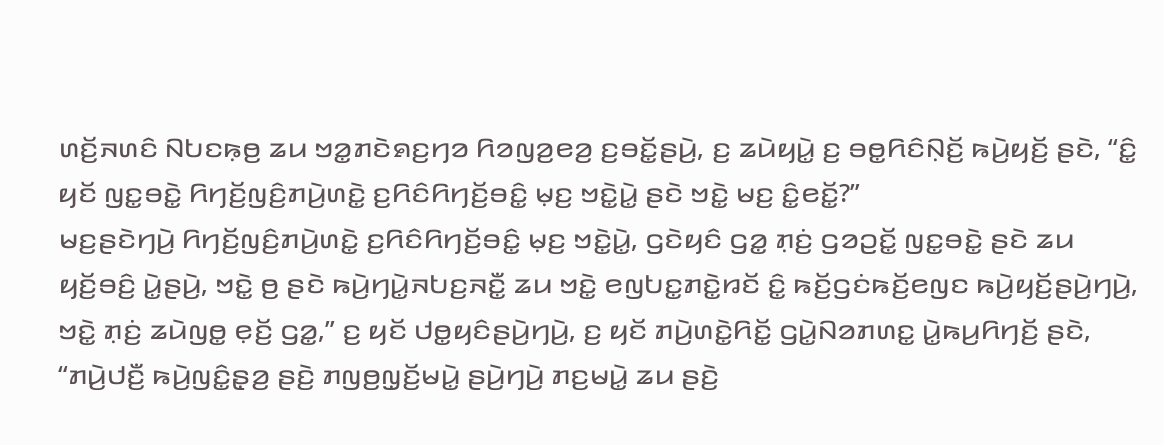ꤛꤢꤩ꤬ꤏꤛꤢꤨ ꤡꤝꤢꤒ꤫ꤥ꤬ ꤘꤣ ꤠꤤ꤭ꤊꤢꤧꤎꤢ꤬ꤚꤤ ꤖꤤꤜꤤ꤬ꤕꤤ꤬ ꤢ꤬ꤋꤢꤩ꤭ꤔꤣꤧ꤬, ꤢ꤬ ꤘꤣꤧꤟꤣꤧ꤭ ꤢ꤬ ꤋꤥ꤭ꤖꤢꤨꤡ꤫ꤢꤩ꤬ ꤒꤣꤧ꤬ꤟꤢꤩ꤬ ꤔꤢꤧ, “ꤢꤨ꤭ ꤟꤢꤩ ꤜꤢ꤭ꤋꤢꤧ꤭ ꤖꤚꤢꤩ꤬ꤜꤢꤨ꤬ꤊꤣꤧ꤬ꤛꤢꤧ꤭ ꤢ꤬ꤖꤢꤨꤖꤚꤢꤩ꤬ꤋꤢꤨ꤭ ꤗ꤫ꤢ꤬ ꤠꤢꤧ꤭ꤣꤧ꤭ ꤔꤢꤧ ꤠꤢꤧ꤭ ꤗꤢ꤬ ꤢꤨ꤭ꤕꤢꤩ꤭?”
ꤗꤢ꤬ꤔꤢꤧꤚꤣꤧ꤬ ꤖꤚꤢꤩ꤬ꤜꤢꤨ꤬ꤊꤣꤧ꤬ꤛꤢꤧ꤭ ꤢ꤬ꤖꤢꤨꤖꤚꤢꤩ꤬ꤋꤢꤨ꤭ ꤗ꤫ꤢ꤬ ꤠꤢꤧ꤭ꤣꤧ꤭, ꤞꤢꤧꤟꤢꤨ ꤞꤤ꤭ ꤊ꤫ꤢꤦ꤬ ꤞꤤꤑꤢꤩ꤭ ꤜꤢ꤭ꤋꤢꤧ꤭ ꤔꤢꤧ ꤘꤣ ꤟꤢꤩ꤬ꤋꤢꤨ꤬ ꤣꤧ꤭ꤔꤣꤧ꤬, ꤠꤢꤧ꤭ ꤥ꤬ ꤔꤢꤧ ꤒꤣꤧ꤬ꤚꤣꤧ꤭ꤏꤝꤢ꤬ꤏꤢꤪ꤭ ꤘꤣ ꤠꤢꤧ꤭ ꤕꤜꤝꤢ꤭ꤊꤢꤧ꤭ꤙꤢꤩ ꤢꤨ꤭ ꤒꤢꤩ꤬ꤞꤢꤦꤒꤢꤩ꤬ꤕꤜꤢ ꤒꤣꤧ꤬ꤟꤢꤩ꤬ꤔꤣꤧ꤬ꤚꤣꤧ꤬, ꤠꤢꤧ꤭ ꤊ꤫ꤢꤦ꤬ ꤘꤣꤧꤜꤥ꤭ ꤕ꤫ꤢꤩ꤬ ꤞꤤ꤭,” ꤢ꤬ ꤟꤢꤩ ꤓꤥ꤭ꤟꤢꤨꤔꤣꤧ꤬ꤚꤣꤧ꤬, ꤢ꤬ ꤟꤢꤩ ꤊꤣꤧ꤬ꤛꤢꤧ꤭ꤖꤢꤩ꤭ ꤞꤣꤧ꤭ꤡꤤꤊꤛꤢ꤭ ꤣꤧ꤭ꤒꤣ꤬ꤖꤚꤢꤩ꤬ ꤔꤢꤧ, “ꤊꤣꤧ꤬ꤓꤢꤪ꤬ ꤒꤣꤧ꤬ꤜꤢꤨ꤭ꤔ꤫ꤤ꤬ ꤔꤢꤧ꤬ ꤊꤜꤥ꤬ꤜ꤫ꤢꤩ꤬ꤗꤣꤧ꤭ ꤔꤣꤧ꤬ꤚꤣꤧ꤬ ꤊꤢ꤬ꤗꤣꤧ꤭ ꤘꤣ ꤔꤢꤧ꤬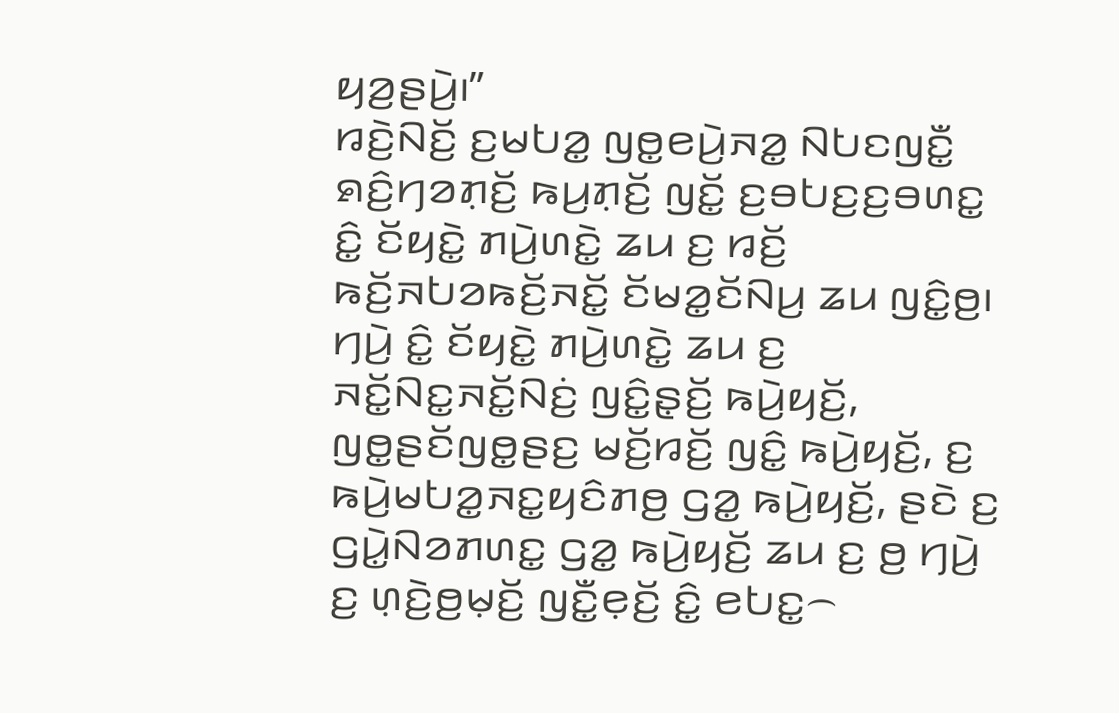ꤟꤤ꤬ꤔꤣꤧ꤬꤯”
ꤙꤢꤧ꤬ꤡꤢꤩ꤬ ꤢ꤬ꤗꤝꤤ꤭ ꤜꤥ꤭ꤕꤣꤧ꤬ꤏꤤ꤭ ꤡꤝꤢꤜꤢꤪ꤭ ꤎꤢꤨ꤬ꤚꤤꤊ꤫ꤢꤩ꤬ ꤒꤣ꤬ꤊ꤫ꤢꤩ꤬ ꤜꤢꤩ꤭ ꤢ꤬ꤋꤝꤢ꤬ꤢ꤬ꤋꤛꤢ꤭ ꤢꤨ꤭ ꤢꤩꤟꤢꤧ꤭ ꤊꤣꤧ꤬ꤛꤢꤧ꤭ ꤘꤣ ꤢ꤬ ꤙꤢꤩ꤬ ꤒꤢꤩ꤬ꤏꤝꤤꤒꤢꤩ꤬ꤏꤢꤩ꤭ ꤢꤩꤗꤤ꤭ꤢꤩꤡꤣ꤬ ꤘꤣ ꤜꤢꤨ꤭ꤥ꤬꤯ ꤚꤣꤧ꤬ ꤢꤨ꤭ ꤢꤩꤟꤢꤧ꤭ ꤊꤣꤧ꤬ꤛꤢꤧ꤭ ꤘꤣ ꤢ꤬ ꤏꤢꤩ꤭ꤡꤢ꤭ꤏꤢꤩ꤭ꤡꤢꤦ꤬ ꤜꤢꤨ꤭ꤔ꤫ꤢꤩ꤬ ꤒꤣꤧ꤬ꤟꤢꤩ꤬, ꤜꤥ꤭ꤔꤢꤩꤜꤥ꤭ꤔꤢ꤬ ꤗꤢꤩ꤬ꤙꤢꤩ꤬ ꤜꤢꤨ꤭ ꤒꤣꤧ꤬ꤟꤢꤩ꤬, ꤢ꤬ ꤒꤣꤧ꤬ꤗꤝꤤ꤭ꤏꤢ꤭ꤟꤢꤨꤊꤥ꤬ ꤞꤤ꤭ ꤒꤣꤧ꤬ꤟꤢꤩ꤬, ꤔꤢꤧ ꤢ꤬ ꤞꤣꤧ꤭ꤡꤤꤊꤛꤢ꤭ ꤞꤤ꤭ ꤒꤣꤧ꤬ꤟꤢꤩ꤬ ꤘꤣ ꤢ꤬ ꤥ꤬ ꤚꤣꤧ꤬ ꤢ꤬ ꤛ꤫ꤢꤧ꤬ꤥ꤬ꤗ꤫ꤢꤩ꤬ ꤜꤢꤪ꤭ꤕ꤫ꤢꤩ꤬ ꤢꤨ꤭ ꤕꤝꤢ꤭꤮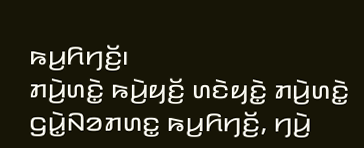ꤒꤣ꤬ꤖꤚꤢꤩ꤬꤯
ꤊꤣꤧ꤬ꤛꤢꤧ꤭ ꤒꤣꤧ꤬ꤟꤢꤩ꤬ ꤛꤢꤧꤟꤢꤧ꤭ ꤊꤣꤧ꤬ꤛꤢꤧ꤭ ꤞꤣꤧ꤭ꤡꤤꤊꤛꤢ꤭ ꤒꤣ꤬ꤖꤚꤢꤩ꤬, ꤚꤣꤧ꤬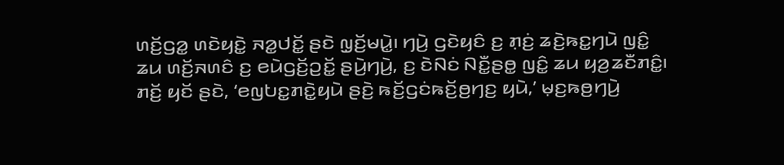ꤛꤢꤩ꤬ꤞꤤ꤭ ꤛꤢꤧꤟꤢꤧ꤭ ꤏꤤ꤭ꤓꤢꤩ꤭ ꤔꤢꤧ ꤜ꤫ꤢꤩ꤬ꤗꤣꤧ꤭꤯ ꤚꤣꤧ꤬ ꤞꤢꤧꤟꤢꤨ ꤢ꤬ ꤊ꤫ꤢꤦ꤬ ꤘꤢꤧ꤬ꤒꤢ꤭ꤚꤣꤧ ꤜꤢꤨ꤭ ꤘꤣ ꤛꤢꤩ꤬ꤏꤛꤢꤨ ꤢ꤬ ꤕꤣꤧꤞꤢꤩ꤬ꤑꤢꤩ꤭ ꤔꤣꤧ꤬ꤚꤣꤧ꤬, ꤢ꤬ ꤢꤧꤡꤢꤦ ꤡꤢꤪ꤭ꤔꤥ꤭ ꤜꤢꤨ꤭ ꤘꤣ ꤟꤤ꤬ꤘꤢꤪꤊꤢꤨ꤭꤯
ꤊꤢꤩ꤬ ꤟꤢꤩ ꤔꤢꤧ, ‘ꤕꤜꤝꤢ꤭ꤊꤢꤧ꤭ꤟꤣꤧ ꤔꤢꤧ꤬ ꤒꤢꤩ꤬ꤞꤢꤦꤒꤢꤩ꤬ꤥ꤬ꤚꤢ꤬ ꤟꤣꤧ,’ ꤗ꤫ꤢ꤬ꤒꤥ꤬ꤚꤣꤧ꤬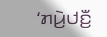‘ꤊꤣꤧ꤬ꤓꤢꤪ꤬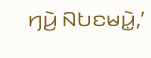ꤚꤣꤧ꤬ ꤡꤝꤢꤗꤣꤧ꤭,’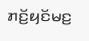ꤊꤢꤩ꤬ꤟꤢꤩꤗꤢ꤬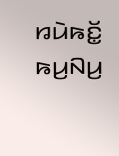ꤙꤣꤧꤒꤢꤩ꤭ ꤒꤣ꤬ꤡꤣ꤬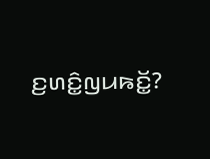ꤢ꤬ꤛꤢꤨ꤭ꤜꤣꤒꤢꤩ꤭?